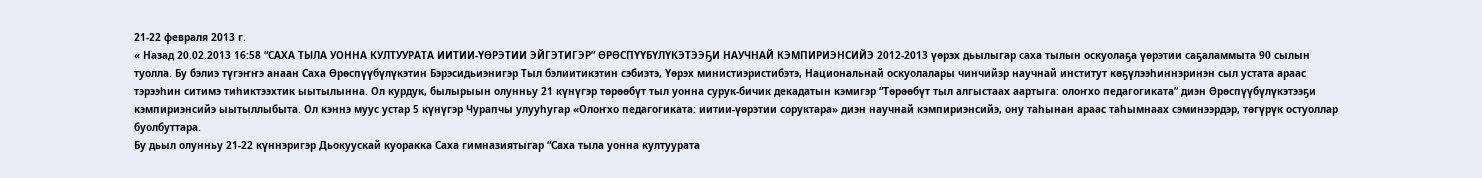21-22 февраля 2013 г.
« Назад 20.02.2013 16:58 “САХА ТЫЛА УОННА КУЛТУУРАТА ИИТИИ-ҮӨРЭТИИ ЭЙГЭТИГЭР” ӨРӨСПҮҮБҮЛҮКЭТЭЭҔИ НАУЧНАЙ КЭМПИРИЭНСИЙЭ 2012-2013 үөрэх дьылыгар саха тылын оскуолаҕа үөрэтии саҕаламмыта 90 сылын туолла. Бу бэлиэ түгэҥҥэ анаан Саха Өрөспүүбүлүкэтин Бэрэсидьиэнигэр Тыл бэлиитикэтин сэбиэтэ, Үөрэх министиэристибэтэ, Национальнай оскуолалары чинчийэр научнай институт көҕүлээһиннэринэн сыл устата араас тэрээһин ситимэ тиһиктээхтик ыытылынна. Ол курдук, былырыын олунньу 21 күнүгэр төрөөбүт тыл уонна сурук-бичик декадатын кэмигэр “Төрөөбүт тыл алгыстаах аартыга: олоҥхо педагогиката” диэн Өрөспүүбүлүкэтээҕи кэмпириэнсийэ ыытыллыбыта. Ол кэннэ муус устар 5 күнүгэр Чурапчы улууһугар «Олоҥхо педагогиката: иитии-үөрэтии соруктара» диэн научнай кэмпириэнсийэ, ону таһынан араас таһымнаах сэминээрдэр, төгүрүк остуоллар буолбуттара.
Бу дьыл олунньу 21-22 күннэригэр Дьокуускай куоракка Саха гимназиятыгар “Саха тыла уонна култуурата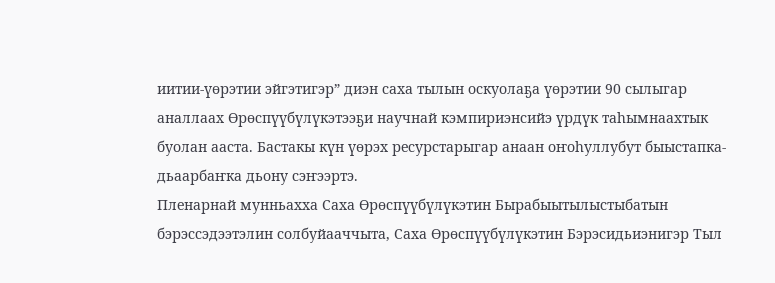иитии-үөрэтии эйгэтигэр” диэн саха тылын оскуолаҕа үөрэтии 90 сылыгар аналлаах Өрөспүүбүлүкэтээҕи научнай кэмпириэнсийэ үрдүк таһымнаахтык буолан ааста. Бастакы күн үөрэх ресурстарыгар анаан оҥоһуллубут быыстапка-дьаарбаҥка дьону сэҥээртэ.
Пленарнай мунньахха Саха Өрөспүүбүлүкэтин Бырабыытылыстыбатын бэрэссэдээтэлин солбуйааччыта, Саха Өрөспүүбүлүкэтин Бэрэсидьиэнигэр Тыл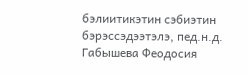бэлиитикэтин сэбиэтин бэрэссэдээтэлэ, пед.н.д. Габышева Феодосия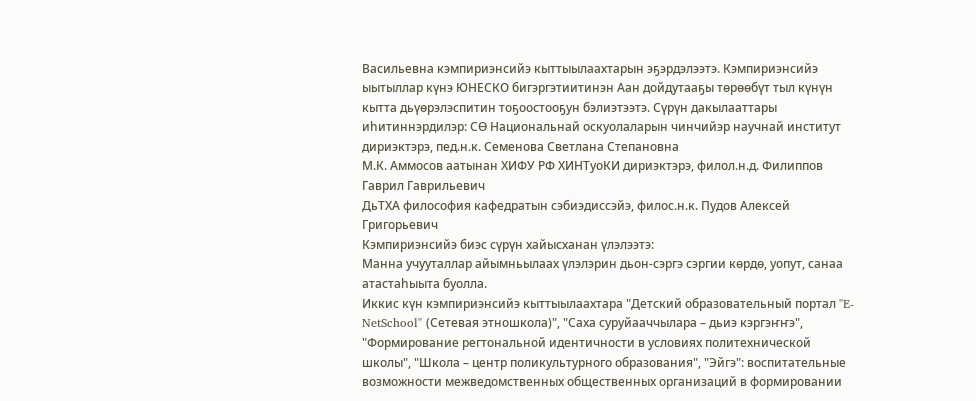Васильевна кэмпириэнсийэ кыттыылаахтарын эҕэрдэлээтэ. Кэмпириэнсийэ ыытыллар күнэ ЮНЕСКО бигэргэтиитинэн Аан дойдутааҕы төрөөбүт тыл күнүн кытта дьүөрэлэспитин тоҕоостооҕун бэлиэтээтэ. Сүрүн дакылааттары иһитиннэрдилэр: СӨ Национальнай оскуолаларын чинчийэр научнай институт дириэктэрэ, пед.н.к. Семенова Светлана Степановна
М.К. Аммосов аатынан ХИФУ РФ ХИНТуоКИ дириэктэрэ, филол.н.д. Филиппов Гаврил Гаврильевич
ДьТХА философия кафедратын сэбиэдиссэйэ, филос.н.к. Пудов Алексей Григорьевич
Кэмпириэнсийэ биэс сүрүн хайысханан үлэлээтэ:
Манна учууталлар айымньылаах үлэлэрин дьон-сэргэ сэргии көрдө, уопут, санаа атастаһыыта буолла.
Иккис күн кэмпириэнсийэ кыттыылаахтара "Детский образовательный портал "E-NetSchool" (Сетевая этношкола)", "Саха суруйааччылара – дьиэ кэргэҥҥэ", "Формирование регтональной идентичности в условиях политехнической школы", "Школа – центр поликультурного образования", "Эйгэ": воспитательные возможности межведомственных общественных организаций в формировании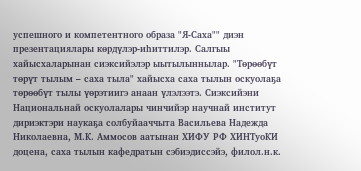успешного и компетентного образа "Я-Саха"" диэн презентациялары көрдүлэр-иһиттилэр. Салгыы хайысхаларынан сиэксийэлэр ыытылыннылар. "Төрөөбүт төрүт тылым – саха тыла" хайысха саха тылын оскуолаҕа төрөөбүт тылы үөрэтиигэ анаан үлэлээтэ. Сиэксийэни Национальнай оскуолалары чинчийэр научнай институт дириэктэри наукаҕа солбуйааччыта Васильева Надежда Николаевна, М.К. Аммосов аатынан ХИФУ РФ ХИНТуоКИ доцена, саха тылын кафедратын сэбиэдиссэйэ, филол.н.к.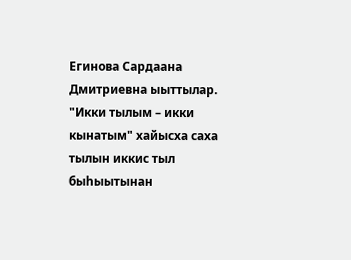Егинова Сардаана Дмитриевна ыыттылар. "Икки тылым – икки кынатым" хайысха саха тылын иккис тыл быһыытынан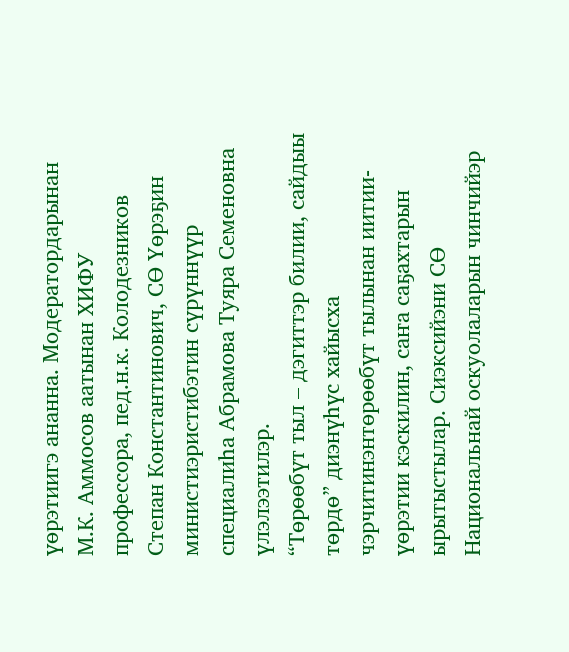үөрэтиигэ ананна. Модератордарынан М.К. Аммосов аатынан ХИФУ профессора, пед.н.к. Колодезников Степан Константинович, СӨ Үөрэҕин министиэристибэтин сүрүннүүр специалиһа Абрамова Туяра Семеновна үлэлээтилэр.
“Төрөөбүт тыл – дэгиттэр билии, сайдыы төрдө” диэнүһүс хайысха чэрчитинэнтөрөөбүт тылынан иитии-үөрэтии кэскилин, саҥа саҕахтарын ырытыстылар. Сиэксийэни СӨ Национальнай оскуолаларын чинчийэр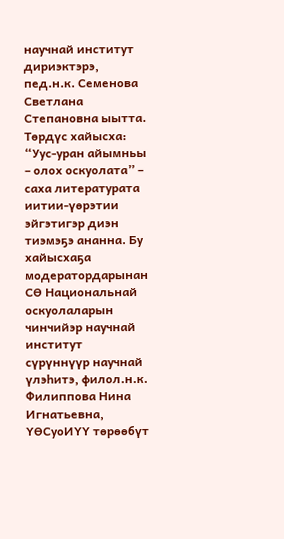научнай институт дириэктэрэ, пед.н.к. Семенова Светлана Степановна ыытта.
Төрдүс хайысха: “Уус-уран айымньы – олох оскуолата” – саха литературата иитии-үөрэтии эйгэтигэр диэн тиэмэҕэ ананна. Бу хайысхаҕа модератордарынан СӨ Национальнай оскуолаларын чинчийэр научнай институт сүрүннүүр научнай үлэһитэ, филол.н.к. Филиппова Нина Игнатьевна, ҮӨСуоИҮҮ төрөөбүт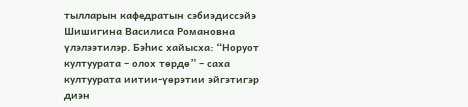тылларын кафедратын сэбиэдиссэйэ Шишигина Василиса Романовна үлэлээтилэр. Бэһис хайысха: “Норуот култуурата – олох төрдө” – саха култуурата иитии-үөрэтии эйгэтигэр диэн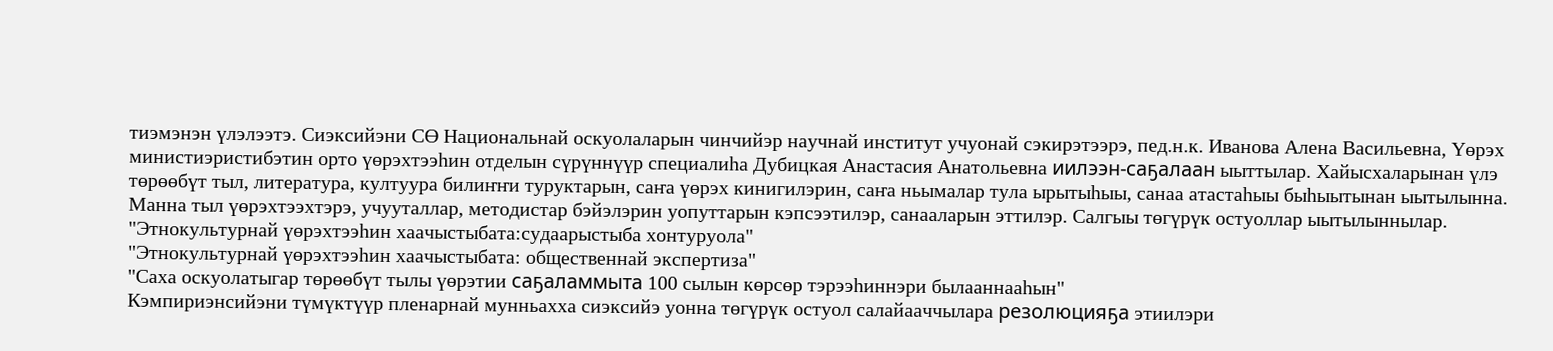тиэмэнэн үлэлээтэ. Сиэксийэни СӨ Национальнай оскуолаларын чинчийэр научнай институт учуонай сэкирэтээрэ, пед.н.к. Иванова Алена Васильевна, Үөрэх министиэристибэтин орто үөрэхтээһин отделын сүрүннүүр специалиһа Дубицкая Анастасия Анатольевна иилээн-саҕалаан ыыттылар. Хайысхаларынан үлэ төрөөбүт тыл, литература, култуура билиҥҥи туруктарын, саҥа үөрэх кинигилэрин, саҥа ньымалар тула ырытыһыы, санаа атастаһыы быһыытынан ыытылынна. Манна тыл үөрэхтээхтэрэ, учууталлар, методистар бэйэлэрин уопуттарын кэпсээтилэр, санааларын эттилэр. Салгыы төгүрүк остуоллар ыытылыннылар. "Этнокультурнай үөрэхтээһин хаачыстыбата:судаарыстыба хонтуруола"
"Этнокультурнай үөрэхтээһин хаачыстыбата: общественнай экспертиза"
"Саха оскуолатыгар төрөөбүт тылы үөрэтии саҕаламмыта 100 сылын көрсөр тэрээһиннэри былааннааһын"
Кэмпириэнсийэни түмүктүүр пленарнай мунньахха сиэксийэ уонна төгүрүк остуол салайааччылара резолюцияҕа этиилэри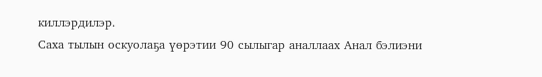киллэрдилэр.
Саха тылын оскуолаҕа үөрэтии 90 сылыгар аналлаах Анал бэлиэни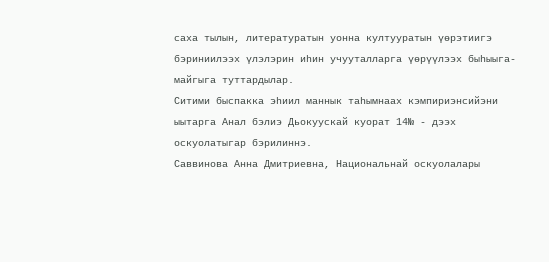саха тылын, литературатын уонна култууратын үөрэтиигэ бэриниилээх үлэлэрин иһин учууталларга үөрүүлээх быһыыга-майгыга туттардылар.
Ситими быспакка эһиил маннык таһымнаах кэмпириэнсийэни ыытарга Анал бэлиэ Дьокуускай куорат 14№ - дээх оскуолатыгар бэрилиннэ.
Саввинова Анна Дмитриевна, Национальнай оскуолалары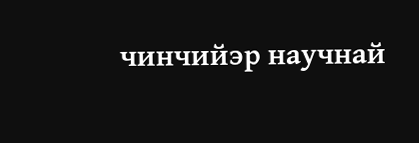чинчийэр научнай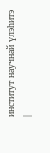институт научнай үлэһитэ
|